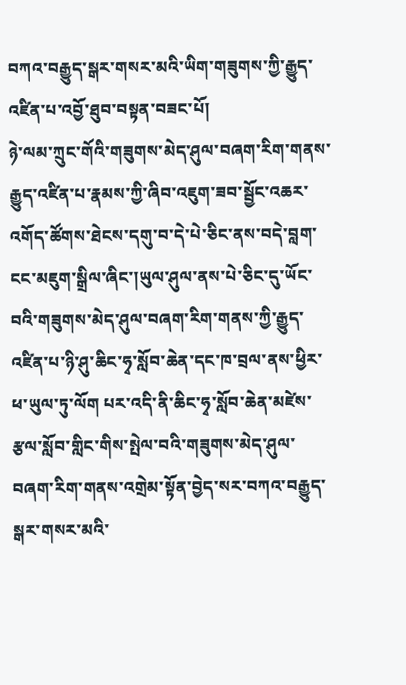བཀའ་བརྒྱུད་སྒར་གསར་མའི་ཡིག་གཟུགས་ཀྱི་རྒྱུད་འཛིན་པ་འབྱོ་ཐུབ་བསྟན་བཟང་པོ།
ཉེ་ལམ་ཀྲུང་གོའི་གཟུགས་མེད་ཤུལ་བཞག་རིག་གནས་རྒྱུད་འཛིན་པ་རྣམས་ཀྱི་ཞིབ་འཇུག་ཟབ་སྦྱོང་འཆར་འགོད་ཚོགས་ཐེངས་དགུ་བ་དེ་པེ་ཅིང་ནས་བདེ་བླག་ངང་མཇུག་སྒྲིལ་ཞིང་།ཡུལ་ཤུལ་ནས་པེ་ཅིང་དུ་ཡོང་བའི་གཟུགས་མེད་ཤུལ་བཞག་རིག་གནས་ཀྱི་རྒྱུད་འཛིན་པ་ཉི་ཤུ་ཆིང་ཧྭ་སློབ་ཆེན་དང་ཁ་བྲལ་ནས་ཕྱིར་ཕ་ཡུལ་ཏུ་ལོག པར་འདི་ནི་ཆིང་ཧྭ་སློབ་ཆེན་མཛེས་རྩལ་སློབ་གླིང་གིས་སྤེལ་བའི་གཟུགས་མེད་ཤུལ་བཞག་རིག་གནས་འགྲེམ་སྟོན་བྱེད་སར་བཀའ་བརྒྱུད་སྒར་གསར་མའི་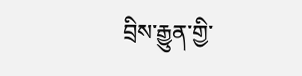བྲིས་རྒྱུན་གྱི་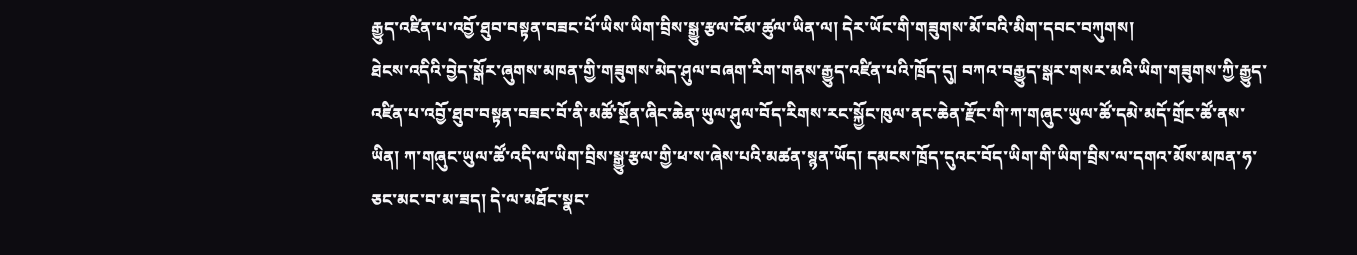རྒྱུད་འཛིན་པ་འབྱོ་ཐུབ་བསྟན་བཟང་པོ་ཡིས་ཡིག་བྲིས་སྒྱུ་རྩལ་ངོམ་ཚུལ་ཡིན་ལ། དེར་ཡོང་གི་གཟུགས་མོ་བའི་མིག་དབང་བཀུགས།
ཐེངས་འདིའི་བྱེད་སྒོར་ཞུགས་མཁན་གྱི་གཟུགས་མེད་ཤུལ་བཞག་རིག་གནས་རྒྱུད་འཛིན་པའི་ཁྲོད་དུ། བཀའ་བརྒྱུད་སྒར་གསར་མའི་ཡིག་གཟུགས་ཀྱི་རྒྱུད་འཛིན་པ་འབྱོ་ཐུབ་བསྟན་བཟང་བོ་ནི་མཚོ་སྔོན་ཞིང་ཆེན་ཡུལ་ཤུལ་བོད་རིགས་རང་སྐྱོང་ཁུལ་ནང་ཆེན་རྫོང་གི་ཀ་གཞུང་ཡུལ་ཚོ་དམེ་མདོ་གྲོང་ཚོ་ནས་ཡིན། ཀ་གཞུང་ཡུལ་ཚོ་འདི་ལ་ཡིག་བྲིས་སྒྱུ་རྩལ་གྱི་ཕ་ས་ཞེས་པའི་མཚན་སྙན་ཡོད། དམངས་ཁྲོད་དུའང་བོད་ཡིག་གི་ཡིག་བྲིས་ལ་དགའ་མོས་མཁན་ཧ་ཅང་མང་བ་མ་ཟད། དེ་ལ་མཐོང་སྣང་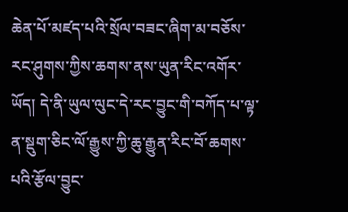ཆེན་པོ་མཛད་པའི་སྲོལ་བཟང་ཞིག་མ་བཅོས་རང་ཤུགས་ཀྱིས་ཆགས་ནས་ཡུན་རིང་འགོར་ཡོད། དེ་ནི་ཡུལ་ལུང་དེ་རང་བྱུང་གི་བཀོད་པ་ལྟ་ན་སྡུག་ཅིང་ལོ་རྒྱུས་ཀྱི་ཆུ་རྒྱུན་རིང་བོ་ཆགས་པའི་རྩོལ་བྱུང་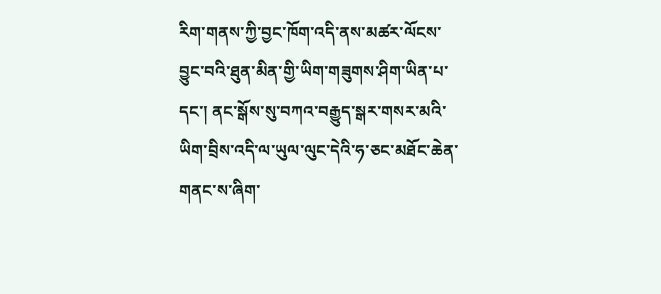རིག་གནས་ཀྱི་བྱང་ཁོག་འདི་ནས་མཚར་ལོངས་བྱུང་བའི་ཐུན་མིན་གྱི་ཡིག་གཟུགས་ཤིག་ཡིན་པ་དང་། ནང་སྒོས་སུ་བཀའ་བརྒྱུད་སྒར་གསར་མའི་ཡིག་བྲིས་འདི་ལ་ཡུལ་ལུང་དེའི་ཧ་ཅང་མཐོང་ཆེན་གནང་ས་ཞིག་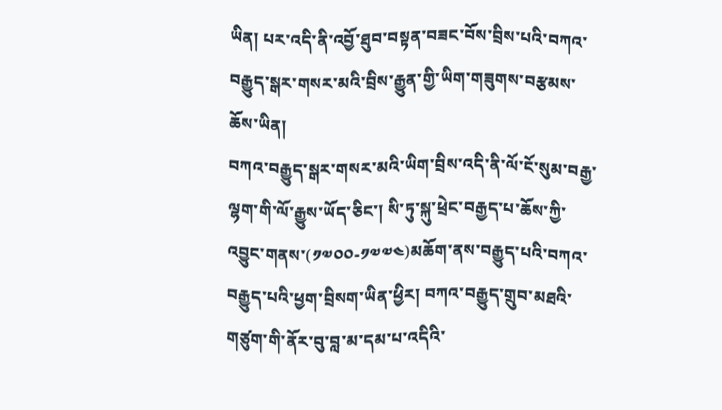ཡིན། པར་འདི་ནི་འབྱོ་ཐུབ་བསྟན་བཟང་བོས་བྲིས་པའི་བཀའ་བརྒྱུད་སྒར་གསར་མའི་བྲིས་རྒྱུན་གྱི་ཡིག་གཟུགས་བརྩམས་ཆོས་ཡིན།
བཀའ་བརྒྱུད་སྒར་གསར་མའི་ཡིག་བྲིས་འདི་ནི་ལོ་ངོ་སུམ་བརྒྱ་ལྷག་གི་ལོ་རྒྱུས་ཡོད་ཅིང་། སི་ཏུ་སྐུ་ཕྲེང་བརྒྱད་པ་ཆོས་ཀྱི་འབྱུང་གནས་(༡༧༠༠-༡༧༧༤)མཆོག་ནས་བརྒྱུད་པའི་བཀའ་བརྒྱུད་པའི་ཕྱག་བྲིསག་ཡིན་ཕྱིར། བཀའ་བརྒྱུད་གྲུབ་མཐའི་གཙུག་གི་ནོར་བུ་བླ་མ་དམ་པ་འདིའི་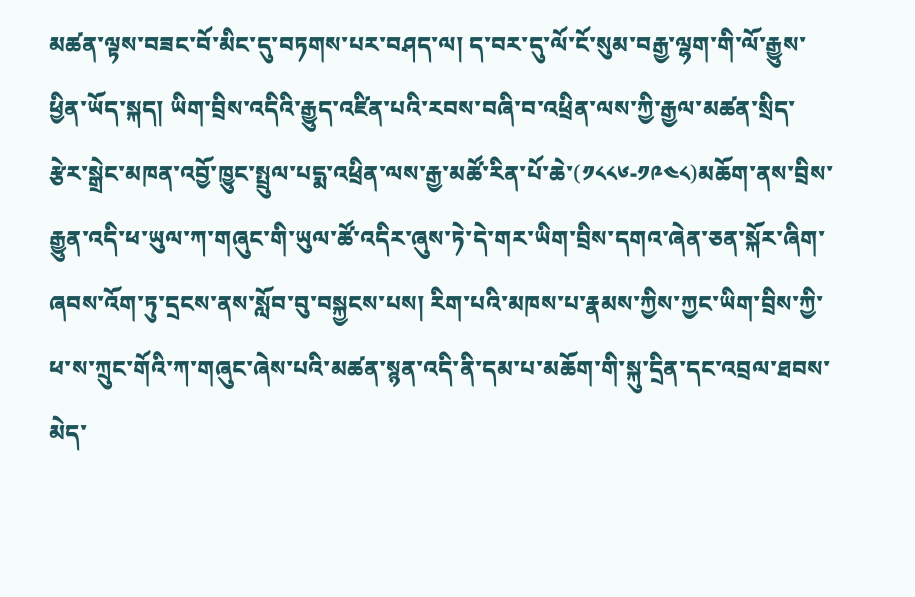མཚན་ལྟས་བཟང་བོ་མིང་དུ་བཏགས་པར་བཤད་ལ། ད་བར་དུ་ལོ་ངོ་སུམ་བརྒྱ་ལྷག་གི་ལོ་རྒྱུས་ཕྱིན་ཡོད་སྐད། ཡིག་བྲིས་འདིའི་རྒྱུད་འཛིན་པའི་རབས་བཞི་བ་འཕྲིན་ལས་ཀྱི་རྒྱལ་མཚན་སྲིད་རྩེར་སྒྲེང་མཁན་འབྱོ་ཁྱུང་སྤྲུལ་པདྨ་འཕྲིན་ལས་རྒྱ་མཚོ་རིན་པོ་ཆེ་(༡༨༨༦-༡༩༤༨)མཆོག་ནས་བྲིས་རྒྱུན་འདི་ཕ་ཡུལ་ཀ་གཞུང་གི་ཡུལ་ཚོ་འདིར་ཞུས་ཏེ་དེ་གར་ཡིག་བྲིས་དགའ་ཞེན་ཅན་སྐོར་ཞིག་ཞབས་འོག་ཏུ་དྲངས་ནས་སློབ་བུ་བསྐྱངས་པས། རིག་པའི་མཁས་པ་རྣམས་ཀྱིས་ཀྱང་ཡིག་བྲིས་ཀྱི་ཕ་ས་ཀྲུང་གོའི་ཀ་གཞུང་ཞེས་པའི་མཚན་སྙན་འདི་ནི་དམ་པ་མཆོག་གི་སྐུ་དྲིན་དང་འབྲལ་ཐབས་མེད་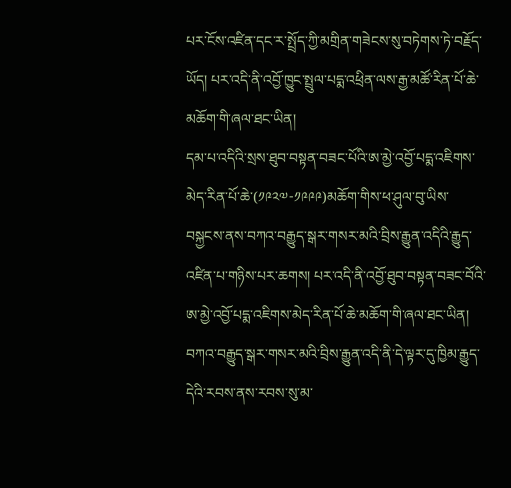པར་ངོས་འཛིན་དང་ར་སྤྲོད་ཀྱི་མགྲིན་གཟེངས་སུ་བཏེགས་ཏེ་བརྗོད་ཡོད། པར་འདི་ནི་འབྱོ་ཁྱུང་སྤྲུལ་པདྨ་འཕྲིན་ལས་རྒྱ་མཚོ་རིན་པོ་ཆེ་མཆོག་གི་ཞལ་ཐང་ཡིན།
དམ་པ་འདིའི་སྲས་ཐུབ་བསྟན་བཟང་པོའི་ཨ་མྱེ་འབྱོ་པདྨ་འཇིགས་མེད་རིན་པོ་ཆེ་(༡༩༢༧-༡༩༩༩)མཆོག་གིས་ཕ་ཤུལ་བུ་ཡིས་བསྐྱངས་ནས་བཀའ་བརྒྱུད་སྒར་གསར་མའི་བྲིས་རྒྱུན་འདིའི་རྒྱུད་འཛིན་པ་གཉིས་པར་ཆགས། པར་འདི་ནི་འབྱོ་ཐུབ་བསྟན་བཟང་བོའི་ཨ་མྱེ་འབྱོ་པདྨ་འཇིགས་མེད་རིན་པོ་ཆེ་མཆོག་གི་ཞལ་ཐང་ཡིན།
བཀའ་བརྒྱུད་སྒར་གསར་མའི་བྲིས་རྒྱུན་འདི་ནི་དེ་ལྟར་དུ་ཁྱིམ་རྒྱུད་དེའི་རབས་ནས་རབས་སུ་མ་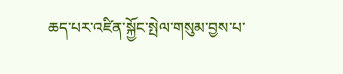ཆད་པར་འཛིན་སྐྱོང་སྤེལ་གསུམ་བྱས་པ་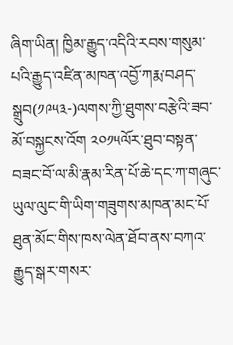ཞིག་ཡིན། ཁྱིམ་རྒྱུད་འདིའི་རབས་གསུམ་པའི་རྒྱུད་འཛིན་མཁན་འབྱོ་ཀརྨ་བཤད་སྒྲུབ(༡༩༥༣-)ལགས་ཀྱི་ཐུགས་བརྩེའི་ཟབ་མོ་བསྐྱངས་འོག ༢༠༡༥ལོར་ཐུབ་བསྟན་བཟང་བོ་ལ་མི་རྣམ་རིན་པོ་ཆེ་དང་ཀ་གཞུང་ཡུལ་ལུང་གི་ཡིག་གཟུགས་མཁན་མང་པོ་ཐུན་མོང་གིས་ཁས་ལེན་ཐོབ་ནས་བཀའ་རྒྱུད་སྒར་གསར་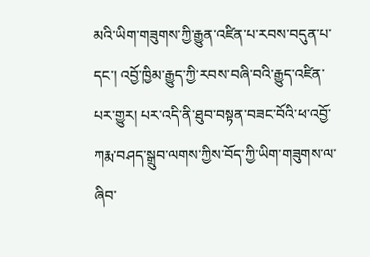མའི་ཡིག་གཟུགས་ཀྱི་རྒྱུན་འཛིན་པ་རབས་བདུན་པ་དང་། འབྱོ་ཁྱིམ་རྒྱུད་ཀྱི་རབས་བཞི་བའི་རྒྱུད་འཛིན་པར་གྱུར། པར་འདི་ནི་ཐུབ་བསྟན་བཟང་བོའི་ཕ་འབྱོ་ཀརྨ་བཤད་སྒྲུབ་ལགས་ཀྱིས་བོད་ཀྱི་ཡིག་གཟུགས་ལ་ཞིབ་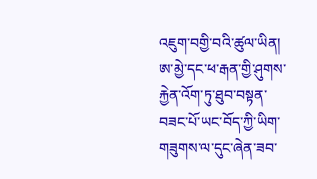འཇུག་བགྱི་བའི་ཚུལ་ཡིན།
ཨ་མྱེ་དང་ཕ་རྒན་གྱི་ཤུགས་རྐྱེན་འོག་ཏུ་ཐུབ་བསྟན་བཟང་པོ་ཡང་བོད་ཀྱི་ཡིག་གཟུགས་ལ་དུང་ཞེན་ཟབ་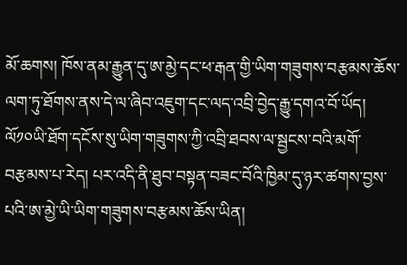མོ་ཆགས། ཁོས་ནམ་རྒྱུན་དུ་ཨ་མྱེ་དང་ཕ་རྒན་གྱི་ཡིག་གཟུགས་བརྩམས་ཆོས་ལག་ཏུ་ཐོགས་ནས་དེ་ལ་ཞིབ་འཇུག་དང་ལད་འབྲི་བྱེད་རྒྱུ་དགའ་བོ་ཡོད། ལོ༡༠ཡི་ཐོག་དངོས་སུ་ཡིག་གཟུགས་ཀྱི་འབྲི་ཐབས་ལ་སྦྱངས་བའི་མགོ་བརྩམས་པ་རེད། པར་འདི་ནི་ཐུབ་བསྟན་བཟང་བོའི་ཁྱིམ་དུ་ཉར་ཚགས་བྱས་པའི་ཨ་མྱེ་ཡི་ཡིག་གཟུགས་བརྩམས་ཆོས་ཡིན།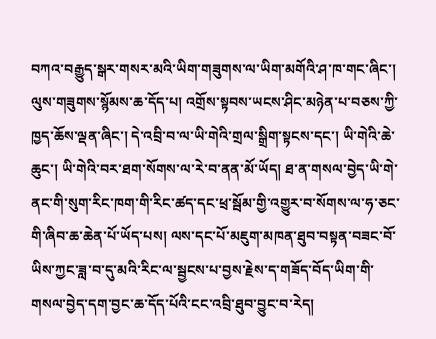བཀའ་བརྒྱུད་སྒར་གསར་མའི་ཡིག་གཟུགས་ལ་ཡིག་མགོའི་ཤ་ཁ་གང་ཞིང་། ལུས་གཟུགས་སྙོམས་ཆ་དོད་པ། འགྲོས་སྟབས་ཡངས་ཤིང་མཉེན་པ་བཅས་ཀྱི་ཁྱད་ཆོས་ལྡན་ཞིང་། དེ་འབྲི་བ་ལ་ཡི་གེའི་གྲལ་སྒྲིག་སྟངས་དང་། ཡི་གེའི་ཆེ་ཆུང་། ཡི་གེའི་བར་ཐག་སོགས་ལ་རེ་བ་ནན་མོ་ཡོད། ཐ་ན་གསལ་བྱེད་ཡི་གེ་ནང་གི་སུག་རིང་ཁག་གི་རིང་ཚད་དང་ཕྲ་སྦོམ་གྱི་འགྱུར་བ་སོགས་ལ་ཧ་ཅང་གི་ཞིབ་ཆ་ཆེན་པོ་ཡོད་པས། ལས་དང་པོ་མཇུག་མཁན་ཐུབ་བསྟན་བཟང་བོ་ཡིས་ཀྱང་ཟླ་བ་དུ་མའི་རིང་ལ་སྦྱངས་པ་བྱས་རྗེས་ད་གཟོད་བོད་ཡིག་གི་གསལ་བྱེད་དག་བྱང་ཆ་དོད་པོའི་ངང་འབྲི་ཐུབ་བྱུང་བ་རེད།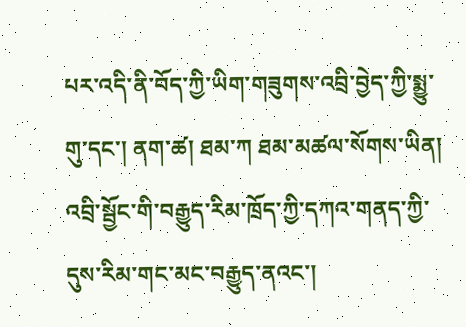པར་འདི་ནི་བོད་ཀྱི་ཡིག་གཟུགས་འབྲི་བྱེད་ཀྱི་སྨྱུ་གུ་དང་། ནག་ཚ། ཐམ་ཀ ཐམ་མཚལ་སོགས་ཡིན།
འབྲི་སྦྱོང་གི་བརྒྱུད་རིམ་ཁྲོད་ཀྱི་དཀའ་གནད་ཀྱི་དུས་རིམ་གང་མང་བརྒྱུད་ནའང་།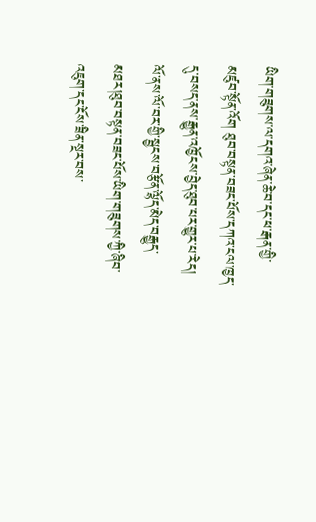ཡིག་གཟུགས་ལ་དགའ་ཞེན་ཆེ་བ་དང་ཕ་རྒན་གྱི་མཛུབ་སྟོན་འོག ཐུབ་བསྟན་བཟང་པོས་དཀའ་ངལ་ཁྱད་དུ་བསད་ནས་རྒྱུན་འཁྱོངས་བྱེད་ཐུབ་པར་གྱུར་པ་རེད། ལོ་ནས་ལོ་བར་གྱི་སྦྱངས་བརྩོན་ལྷོད་མེད་བརྒྱུད་མཐར།ཐུབ་བསྟན་བཟང་པོས་ཡིག་གཟུགས་ཀྱི་ཞིབ་འཇུག་དང་ངོས་ཟིན་སྔར་བས་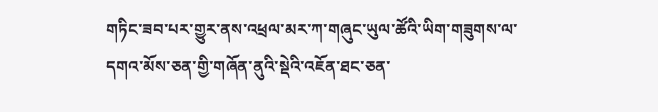གཏིང་ཟབ་པར་གྱུར་ནས་འཕྲལ་མར་ཀ་གཞུང་ཡུལ་ཚོའི་ཡིག་གཟུགས་ལ་དགའ་མོས་ཅན་གྱི་གཞོན་ནུའི་སྡེའི་འཇོན་ཐང་ཅན་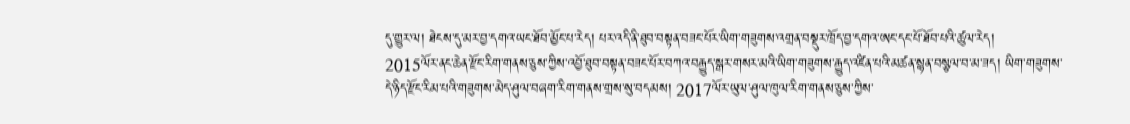དུ་གྱུར་ལ། ཐེངས་དུ་མར་བྱ་དགའ་ཡང་ཐོབ་མྱོང་པ་རེད། པར་འདི་ནི་ཐུབ་བསྟན་བཟང་པོར་ཡིག་གཟུགས་འགྲན་བསྡུར་ཁྲོད་བྱ་དགའ་ཨང་དང་པོ་ཐོབ་པའི་ཚུལ་རེད།
2015ལོར་ནང་ཆེན་རྫོང་རིག་གནས་ཅུས་ཀྱིས་འབྱོ་ཐུབ་བསྟན་བཟང་པོར་བཀའ་བརྒྱུད་སྒར་གསར་མའི་ཡིག་གཟུགས་རྒྱུད་འཛིན་པའི་མཚན་སྙན་བསྩལ་བ་མ་ཟད། ཡིག་གཟུགས་དེ་ཉིད་རྫོང་རིམ་པའི་གཟུགས་མེད་ཤུལ་བཞག་རིག་གནས་གྲས་སུ་བདམས། 2017ལོར་ཡུལ་ཤུལ་ཁུལ་རིག་གནས་ཅུས་ཀྱིས་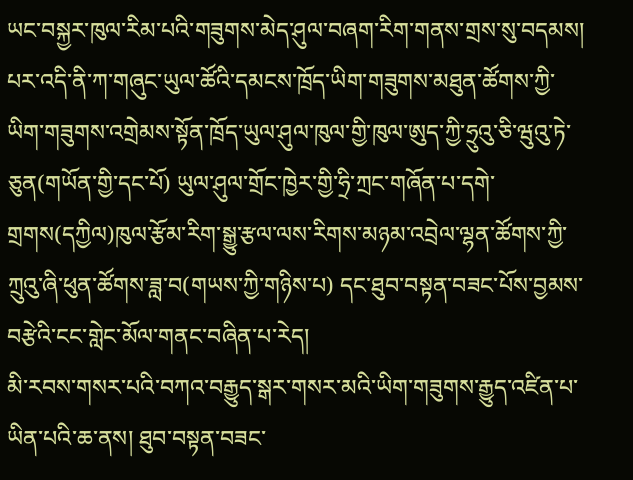ཡང་བསྐྱར་ཁུལ་རིམ་པའི་གཟུགས་མེད་ཤུལ་བཞག་རིག་གནས་གྲས་སུ་བདམས། པར་འདི་ནི་ཀ་གཞུང་ཡུལ་ཚོའི་དམངས་ཁྲོད་ཡིག་གཟུགས་མཐུན་ཚོགས་ཀྱི་ཡིག་གཟུགས་འགྲེམས་སྟོན་ཁྲོད་ཡུལ་ཤུལ་ཁུལ་གྱི་ཁུལ་ཨུད་ཀྱི་ཧྲུའུ་ཅི་ཝུའུ་ཏེ་ཅུན(གཡོན་གྱི་དང་པོ) ཡུལ་ཤུལ་གྲོང་ཁྱེར་གྱི་ཧྲི་ཀྲང་གཞོན་པ་དགེ་གྲགས(དཀྱིལ)ཁུལ་རྩོམ་རིག་སྒྱུ་རྩལ་ལས་རིགས་མཉམ་འབྲེལ་ལྷན་ཚོགས་ཀྱི་ཀྲུའུ་ཞི་ཕུན་ཚོགས་ཟླ་བ(གཡས་ཀྱི་གཉིས་པ) དང་ཐུབ་བསྟན་བཟང་པོས་བྱམས་བརྩེའི་ངང་གླེང་མོལ་གནང་བཞིན་པ་རེད།
མི་རབས་གསར་པའི་བཀའ་བརྒྱུད་སྒར་གསར་མའི་ཡིག་གཟུགས་རྒྱུད་འཛིན་པ་ཡིན་པའི་ཆ་ནས། ཐུབ་བསྟན་བཟང་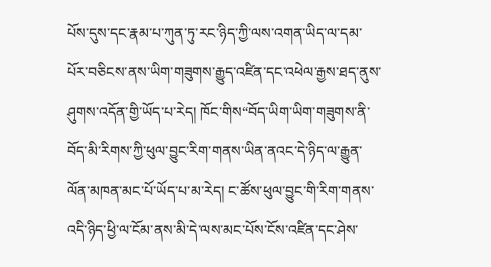པོས་དུས་དང་རྣམ་པ་ཀུན་ཏུ་རང་ཉིད་ཀྱི་ལས་འགན་ཡིད་ལ་དམ་པོར་བཅིངས་ནས་ཡིག་གཟུགས་རྒྱུད་འཛིན་དང་འཕེལ་རྒྱས་ཐད་ནུས་ཤུགས་འདོན་གྱི་ཡོད་པ་རེད། ཁོང་གིས“བོད་ཡིག་ཡིག་གཟུགས་ནི་བོད་མི་རིགས་ཀྱི་ཕུལ་བྱུང་རིག་གནས་ཡིན་ནའང་དེ་ཉིད་ལ་རྒྱུན་ལོན་མཁན་མང་པོ་ཡོད་པ་མ་རེད། ང་ཚོས་ཕུལ་བྱུང་གི་རིག་གནས་འདི་ཉིད་ཕྱི་ལ་ངོམ་ནས་མི་དེ་ལས་མང་པོས་ངོས་འཛིན་དང་ཤེས་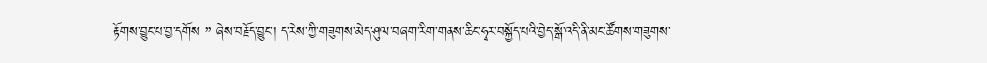རྟོགས་བྱུང་པ་བྱ་དགོས ” ཞེས་བརྗོད་བྱུང་། ད་རེས་ཀྱི་གཟུགས་མེད་ཤུལ་བཞག་རིག་གནས་ཆིང་ཧྭར་བསྐྱོད་པའི་བྱེད་སྒོ་འདི་ནི་མང་ཚོགས་གཟུགས་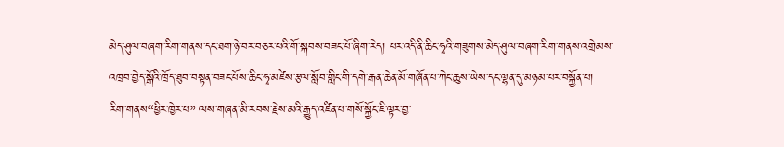མེད་ཤུལ་བཞག་རིག་གནས་དང་ཐག་ཉེ་བར་བཅར་པའི་གོ་སྐབས་བཟང་པོ་ཞིག་རེད། པར་འདི་ནི་ཆིང་ཧྭའི་གཟུགས་མེད་ཤུལ་བཞག་རིག་གནས་འགྲེམས་འཁྲབ་བྱེད་སྒོའི་ཁྲོད་ཐུབ་བསྟན་བཟང་པོས་ཆིང་ཧྭ་མཛེས་རྩལ་སློབ་གླིང་གི་དགེ་རྒན་ཆེན་མོ་གཞོན་པ་ཀེང་ཆུས་ཡེས་དང་ལྷན་དུ་མཉམ་པར་བསྐྱོན་པ།
རིག་གནས“ཕྱིར་ཁྱེར་པ” ལས་གཞན་མི་རབས་རྗེས་མའི་རྒྱུད་འཛིན་པ་གསོ་སྐྱོང་ཇི་ལྟར་བྱ་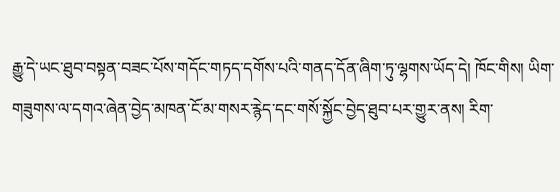རྒྱུ་དེ་ཡང་ཐུབ་བསྟན་བཟང་པོས་གདོང་གཏད་དགོས་པའི་གནད་དོན་ཞིག་ཏུ་ལྷགས་ཡོད་དེ། ཁོང་གིས། ཡིག་གཟུགས་ལ་དགའ་ཞེན་བྱེད་མཁན་ངོ་མ་གསར་རྙེད་དང་གསོ་སྐྱོང་བྱེད་ཐུབ་པར་གྱུར་ནས། རིག་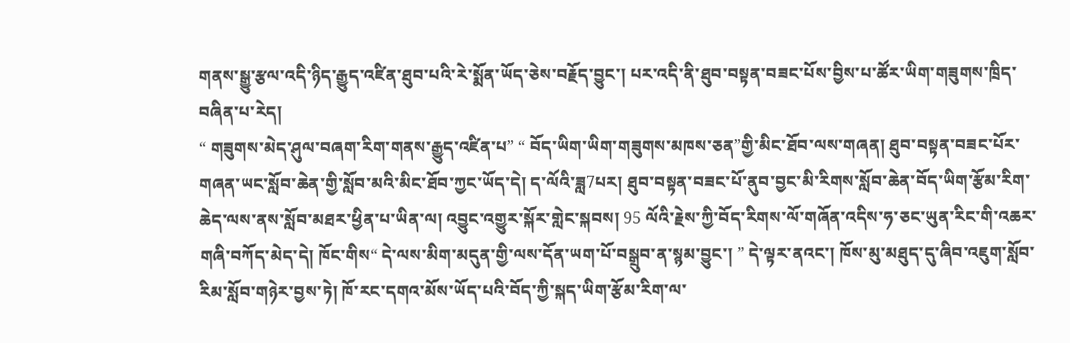གནས་སྒྱུ་རྩལ་འདི་ཉིད་རྒྱུད་འཛིན་ཐུབ་པའི་རེ་སྨོན་ཡོད་ཅེས་བརྗོད་བྱུང་། པར་འདི་ནི་ཐུབ་བསྟན་བཟང་པོས་བྱིས་པ་ཚོར་ཡིག་གཟུགས་ཁྲིད་བཞིན་པ་རེད།
“ གཟུགས་མེད་ཤུལ་བཞག་རིག་གནས་རྒྱུད་འཛིན་པ” “ བོད་ཡིག་ཡིག་གཟུགས་མཁས་ཅན”གྱི་མིང་ཐོབ་ལས་གཞན། ཐུབ་བསྟན་བཟང་པོར་གཞན་ཡང་སློབ་ཆེན་གྱི་སློབ་མའི་མིང་ཐོབ་ཀྱང་ཡོད་དེ། ད་ལོའི་ཟླ7པར། ཐུབ་བསྟན་བཟང་པོ་ནུབ་བྱང་མི་རིགས་སློབ་ཆེན་བོད་ཡིག་རྩོམ་རིག་ཆེད་ལས་ནས་སློབ་མཐར་ཕྱིན་པ་ཡིན་ལ། འབྱུང་འགྱུར་སྐོར་གླེང་སྐབས། 95 ལོའི་རྗེས་ཀྱི་བོད་རིགས་ལོ་གཞོན་འདིས་ཧ་ཅང་ཡུན་རིང་གི་འཆར་གཞི་བཀོད་མེད་དེ། ཁོང་གིས“ དེ་ལས་མིག་མདུན་གྱི་ལས་དོན་ཡག་པོ་བསྒྲུབ་ན་སྙམ་བྱུང་། ” དེ་ལྟར་ནའང་། ཁོས་མུ་མཐུད་དུ་ཞིབ་འཇུག་སློབ་རིམ་སློབ་གཉེར་བྱས་ཏེ། ཁོ་རང་དགའ་མོས་ཡོད་པའི་བོད་ཀྱི་སྐད་ཡིག་རྩོམ་རིག་ལ་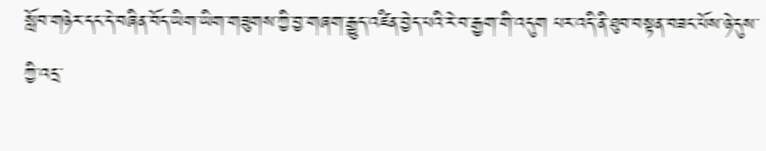སློབ་གཉེར་དང་དེ་བཞིན་བོད་ཡིག་ཡིག་གཟུགས་ཀྱི་བྱ་གཞག་རྒྱུད་འཛིན་བྱེད་པའི་རེ་བ་རྒྱག་གི་འདུག པར་འདི་ནི་ཐུབ་བསྟན་བཟང་པོས་ཉེ་དུས་ཀྱི་འདྲ་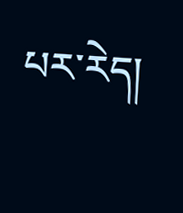པར་རེད།